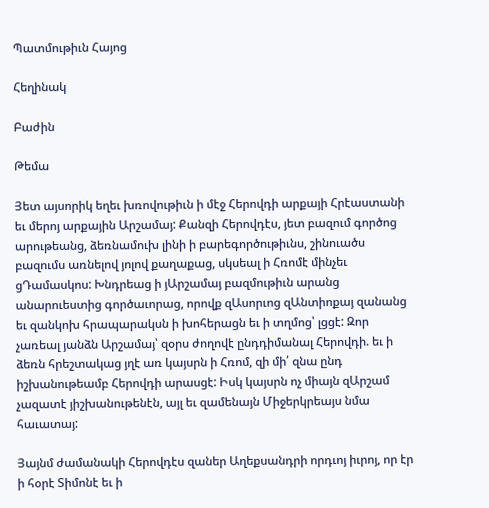Պատմութիւն Հայոց

Հեղինակ

Բաժին

Թեմա

Յետ այսորիկ եղեւ խռովութիւն ի մէջ Հերովդի արքայի Հրէաստանի եւ մերոյ արքային Արշամայ: Քանզի Հերովդէս, յետ բազում գործոց արութեանց, ձեռնամուխ լինի ի բարեգործութիւնս, շինուածս բազումս առնելով յոլով քաղաքաց, սկսեալ ի Հռոմէ մինչեւ ցԴամասկոս: Խնդրեաց ի յԱրշամայ բազմութիւն արանց անարուեստից գործաւորաց, որովք զԱսորւոց զԱնտիոքայ զանանց եւ զանկոխ հրապարակսն ի խոհերացն եւ ի տղմոց՝ լցցէ: Զոր չառեալ յանձն Արշամայ՝ զօրս ժողովէ ընդդիմանալ Հերովդի. եւ ի ձեռն հրեշտակաց յղէ առ կայսրն ի Հռոմ, զի մի՛ զնա ընդ իշխանութեամբ Հերովդի արասցէ: Իսկ կայսրն ոչ միայն զԱրշամ չազատէ յիշխանութենէն, այլ եւ զամենայն Միջերկրեայս նմա հաւատայ:

Յայնմ ժամանակի Հերովդէս զաներ Աղեքսանդրի որդւոյ իւրոյ, որ էր ի հօրէ Տիմոնէ եւ ի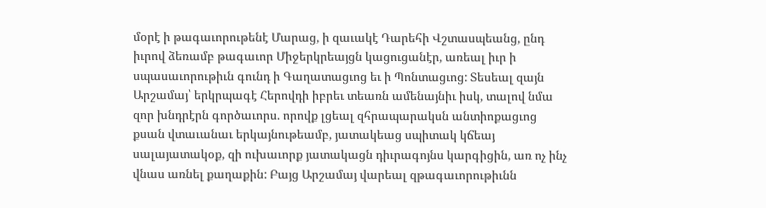մօրէ ի թագաւորութենէ Մարաց, ի զաւակէ Դարեհի Վշտասպեանց, ընդ իւրով ձեռամբ թագաւոր Միջերկրեայցն կացուցանէր, առեալ իւր ի սպասաւորութիւն գունդ ի Գաղատացւոց եւ ի Պոնտացւոց: Տեսեալ զայն Արշամայ՝ երկրպագէ Հերովդի իբրեւ տեառն ամենայնիւ իսկ, տալով նմա զոր խնդրէրն գործաւորս. որովք լցեալ զհրապարակսն անտիոքացւոց քսան վտաւանաւ երկայնութեամբ, յատակեաց սպիտակ կճեայ սալայատակօք, զի ուխաւորք յատակացն դիւրագոյնս կարգիցին, առ ոչ ինչ վնաս առնել քաղաքին: Բայց Արշամայ վարեալ զթագաւորութիւնն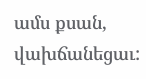ամս քսան, վախճանեցաւ: